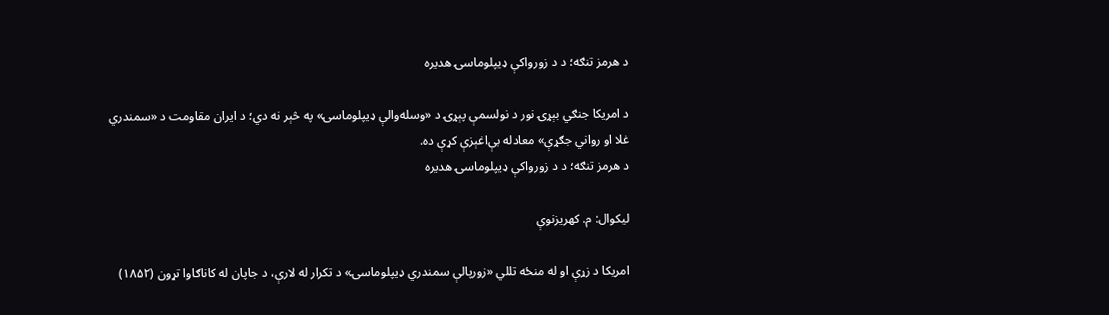د هرمز تنګه؛ د د زورواکې ډیپلوماسۍ هدیره

د امریکا جنګي بېړۍ نور د نولسمې پېړۍ د «وسله‌والې ډیپلوماسۍ» په څېر نه دي؛ د ایران مقاومت د «سمندري غلا او رواني جګړې» معادله بې‌اغېزې کړې ده.
د هرمز تنګه؛ د د زورواکې ډیپلوماسۍ هدیره

لیکوال: م. کهریزنوې

امریکا د زړې او له منځه تللي «زورپالې سمندري ډیپلوماسۍ» د تکرار له لارې، د جاپان له کاناګاوا تړون (۱۸۵۲)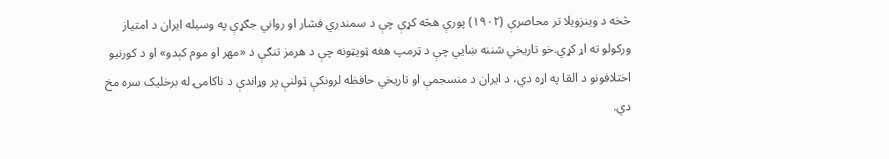څخه د وینزویلا تر محاصرې (۱۹۰۲) پورې هڅه کړې چې د سمندري فشار او رواني جګړې په وسیله ایران د امتیاز ورکولو ته اړ کړي.خو تاریخي شننه ښايي چې د ټرمپ هغه ټویټونه چې د هرمز تنګې د «مهر او موم کېدو» او د کورنیو اختلافونو د القا په اړه دي، د ایران د منسجمې او تاریخي حافظه لرونکې ټولنې پر وړاندې د ناکامۍ له برخلیک سره مخ دي.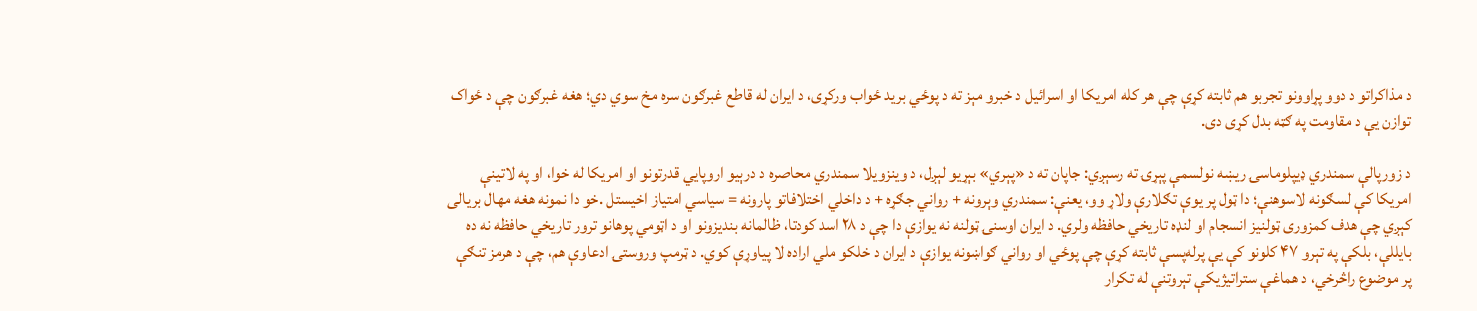د مذاکراتو د دوو پړاوونو تجربو هم ثابته کړې چې هر کله امریکا او اسرائیل د خبرو مېز ته د پوځي برید ځواب ورکړی، د ایران له قاطع غبرګون سره مخ سوي دي؛ هغه غبرګون چې د ځواک توازن یې د مقاومت په ګټه بدل کړی دی.

د زورپالې سمندري ډیپلوماسۍ ریښه نولسمې پېړۍ ته رسېږي: جاپان ته د «پېري» بېړیو لېږل، د وینزویلا سمندري محاصره د درېیو اروپایي قدرتونو او امریکا له خوا، او په لاتینې امریکا کې لسګونه لاسوهنې؛ دا ټول پر یوې تګلارې ولاړ وو، یعنې: سمندري وېرونه + رواني جګړه + د داخلي اختلافاتو پارونه = سیاسي امتیاز اخیستل .خو دا نمونه هغه مهال بریالی کېږي چې هدف کمزوری ټولنیز انسجام او لنډه تاریخي حافظه ولري. د ایران اوسنۍ ټولنه نه یوازې دا چې د ۲۸ اسد کودتا، ظالمانه بندیزونو او د اټومي پوهانو ترور تاریخي حافظه نه ده بایللې، بلکې په تېرو ۴۷ کلونو کې یې پرله‌پسې ثابته کړې چې پوځي او رواني ګواښونه یوازې د ایران د خلکو ملي اراده لا پیاوړې کوي. د ټرمپ وروستۍ ادعاوې هم، چې د هرمز تنګې پر موضوع راڅرخي، د هماغې ستراتیژیکې تېروتنې له تکرار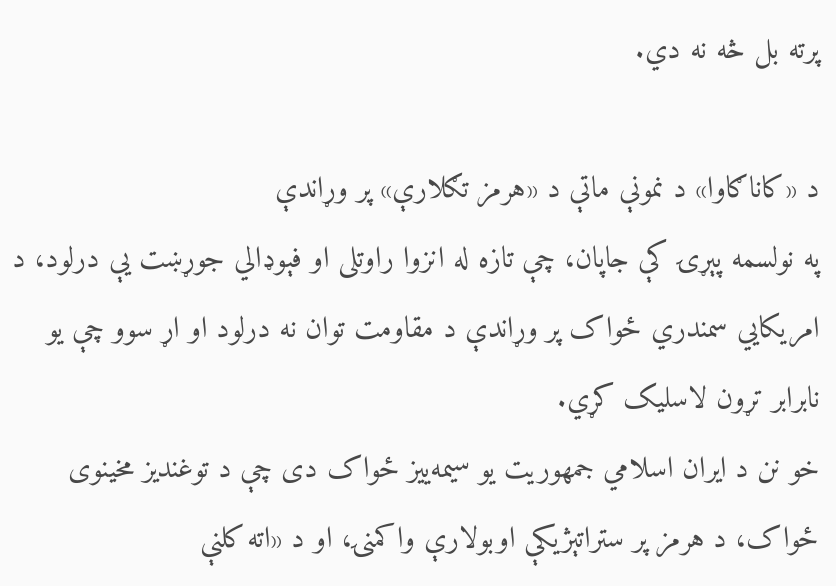پرته بل څه نه دي.

د «کاناګاوا» د نمونې ماتې د «هرمز تګلارې» پر وړاندې
په نولسمه پېړۍ کې جاپان، چې تازه له انزوا راوتلی او فېوډالي جوړښت یې درلود، د امریکايي سمندري ځواک پر وړاندې د مقاومت توان نه درلود او اړ سوو چې یو نابرابر تړون لاسلیک کړي.
خو نن د ایران اسلامي جمهوریت یو سیمه‌ییز ځواک دی چې د توغندیز مخینوی ځواک، د هرمز پر ستراتېژیکې اوبولارې واکمنۍ، او د «اته کلنې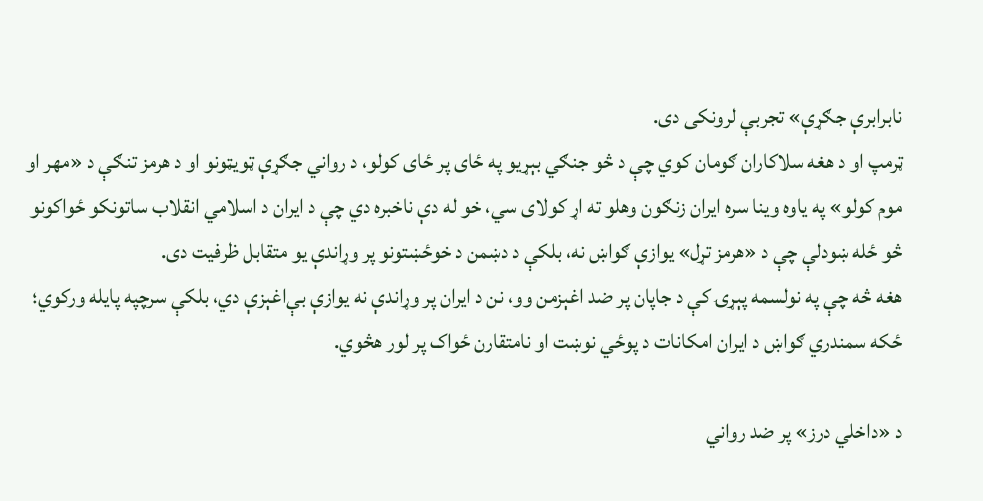نابرابرې جګړې» تجربې لرونکی دی.
ټرمپ او د هغه سلاکاران ګومان کوي چې د څو جنګي بېړیو په ځای پر ځای کولو، د رواني جګړې ټویټونو او د هرمز تنګې د «مهر او موم کولو» په یاوه وینا سره ایران زنګون وهلو ته اړ کولای سي، خو له دې ناخبره دي چې د ایران د اسلامي انقلاب ساتونکو ځواکونو څو ځله ښودلې چې د «هرمز تړل» یوازې ګواښ نه، بلکې د دښمن د خوځښتونو پر وړاندې یو متقابل ظرفیت دی.
هغه څه چې په نولسمه پېړۍ کې د جاپان پر ضد اغېزمن وو، نن د ایران پر وړاندې نه یوازې بې‌اغېزې دي، بلکې سرچپه پایله ورکوي؛ ځکه سمندري ګواښ د ایران امکانات د پوځي نوښت او نامتقارن ځواک پر لور هڅوي.

د «داخلي درز» پر ضد رواني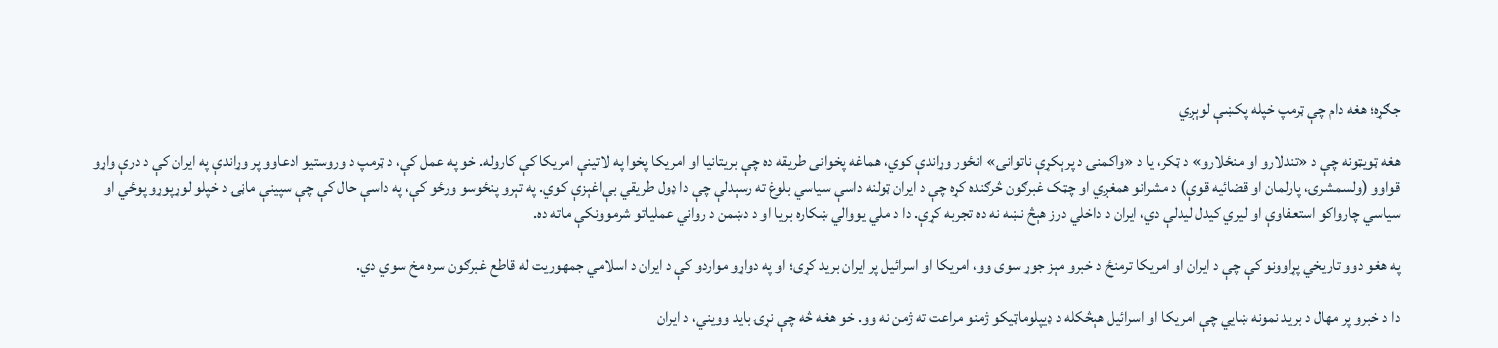جګړه؛ هغه دام چې ټرمپ خپله پکښې لوېږي

هغه ټویټونه چې د «تندلارو او منځلارو» د ټکر، یا د «واکمنۍ د پرېکړې ناتوانۍ» انځور وړاندې کوي، هماغه پخوانی طريقه ده چې بریتانیا او امریکا پخوا په لاتینې امریکا کې کاروله. خو په عمل کې، د ټرمپ د وروستیو ادعاوو پر وړاندې په ایران کې د درې واړو قواوو (ولسمشرۍ، پارلمان او قضائیه قوې) د مشرانو همغږي او چټک غبرګون څرګنده کړه چې د ایران ټولنه داسې سیاسي بلوغ ته رسېدلې چې دا ډول طريقي بې‌اغېزې کوي. په تېرو پنځوسو ورځو کې، په داسې حال کې چې سپینې ماڼۍ د خپلو لوړپوړو پوځي او سیاسي چارواکو استعفاوې او لیري کيدل لیدلې دي، ایران د داخلي درز هېڅ نښه نه ده تجربه کړې. دا د ملي یووالي ښکاره بریا او د دښمن د رواني عملیاتو شرموونکې ماته ده.

په هغو دوو تاریخي پړاوونو کې چې د ایران او امریکا ترمنځ د خبرو مېز جوړ سوی وو، امریکا او اسرائیل پر ایران برید کړی؛ او په دواړو مواردو کې د ایران د اسلامي جمهوریت له قاطع غبرګون سره مخ سوي دي.

دا د خبرو پر مهال د برید نمونه ښايي چې امریکا او اسرائیل هېڅکله د ډیپلوماټیکو ژمنو مراعت ته ژمن نه وو. خو هغه څه چې نړۍ باید وویني، د ایران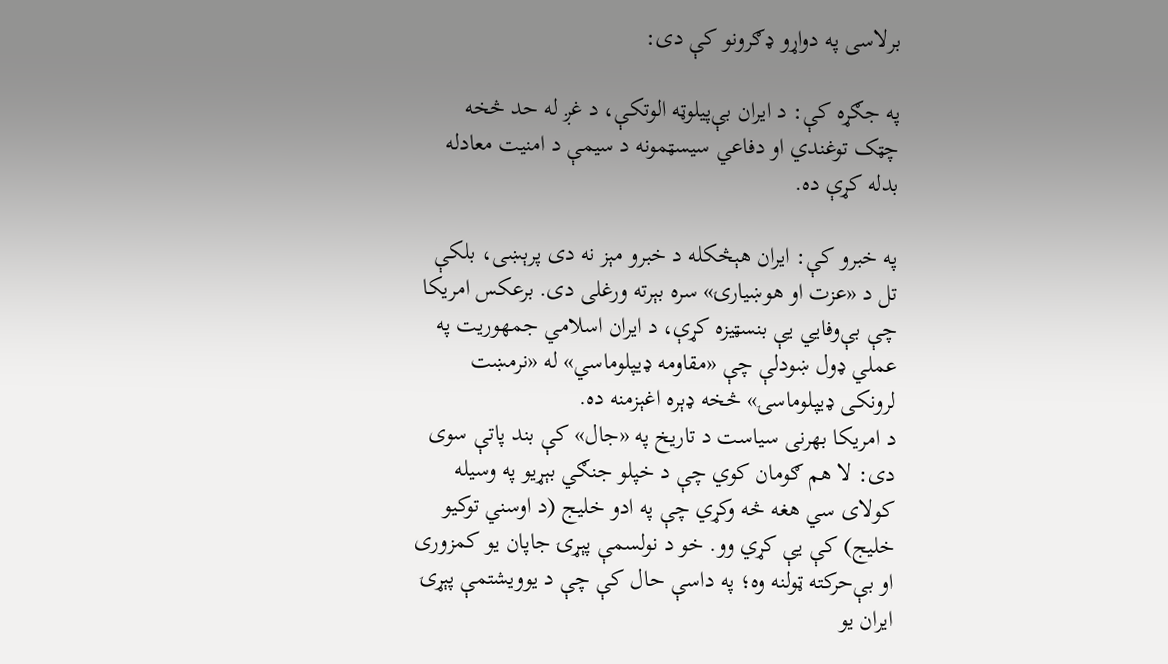برلاسی په دواړو ډګرونو کې دی:

په جګړه کې: د ایران بې‌پیلوټه الوتکې، د غږ له حد څخه چټک توغندي او دفاعي سیسټمونه د سیمې د امنیت معادله بدله کړې ده.

په خبرو کې: ایران هېڅکله د خبرو مېز نه دی پرېښی، بلکې تل د «عزت او هوښیارۍ» سره بېرته ورغلی دی. برعکس امریکا چې بې‌وفايي یې بنسټیزه کړې، د ایران اسلامي جمهوریت په عملي ډول ښودلې چې «مقاومه ډیپلوماسي» له «نرمښت لرونکی ډیپلوماسۍ» څخه ډېره اغېزمنه ده.
د امریکا بهرنی سیاست د تاریخ په «جال» کې بند پاتې سوی دی: لا هم ګومان کوي چې د خپلو جنګي بېړیو په وسیله کولای سي هغه څه وکړي چې په ادو خلیج (د اوسني توکیو خلیج) کې یې کړي وو. خو د نولسمې پېړۍ جاپان یو کمزوری او بې‌حرکته ټولنه وه؛ په داسې حال کې چې د یوویشتمې پېړۍ ایران یو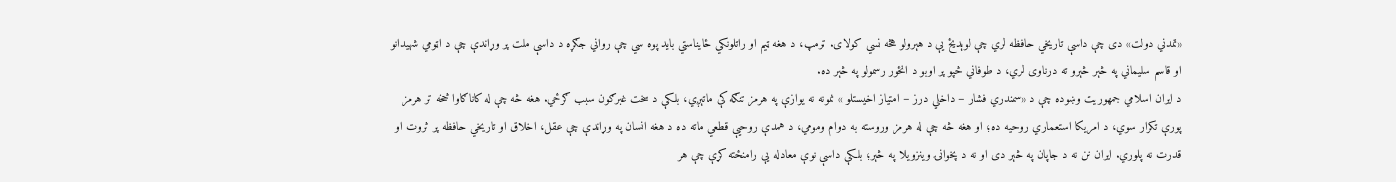«تمدني دولت» دی چې داسې تاریخي حافظه لري چې لوېدیځ یې د هېرولو هڅه نسي کولای. ټرمپ، د هغه ټیم او راتلونکي ځایناستي باید پوه سي چې رواني جګړه د داسې ملت پر وړاندې چې د اټومي شهیدانو او قاسم سلیماني په څېر څېرو ته درناوی لري، د طوفاني څپو پر اوبو د انځور رسمولو په څېر ده.
د ایران اسلامي جمهوریت وښوده چې د «سمندري فشار – داخلي درز – امتیاز اخيستلو » نمونه نه یوازې په هرمز تنګه کې ماتېږي، بلکې د سخت غبرګون سبب ګرځي. هغه څه چې له کاناګاوا څخه تر هرمز پورې تکرار سوي، د امریکا استعماري روحیه ده؛ او هغه څه چې له هرمز وروسته به دوام ومومي، د همدې روحیې قطعي ماته ده د هغه انسان په وړاندې چې عقل، اخلاق او تاریخي حافظه پر ثروت او قدرت نه پلوري. ایران نن نه د جاپان په څېر دی او نه د پخوانۍ وینزویلا په څېر؛ بلکې داسې نوې معادله یې رامنځته کړې چې هر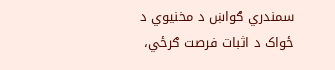سمندري ګواښ د مخنیوي د ځواک د اثبات فرصت ګرځي،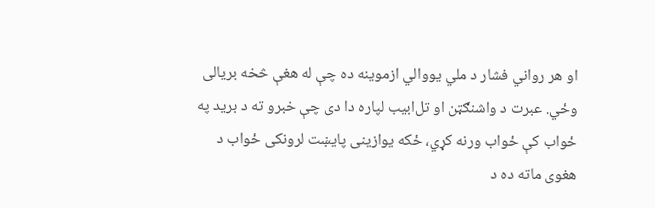او هر رواني فشار د ملي یووالي ازموینه ده چې له هغې څخه بریالی وځي. عبرت د واشنګټن او تل‌ابیب لپاره دا دی چې خبرو ته د برید په ځواب کې ځواب ورنه کړي، ځکه یوازینی پایښت لرونکی ځواب د هغوی ماته ده د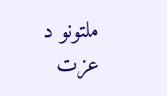ملتونو د عزت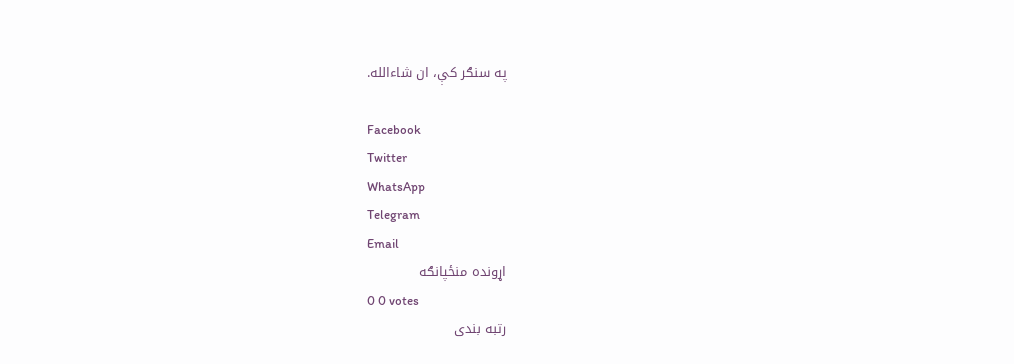په سنګر کې، ان شاءالله.

Facebook
Twitter
WhatsApp
Telegram
Email
اړونده منځپانګه
0 0 votes
رتبه بندی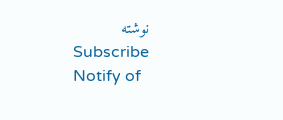نوشته
Subscribe
Notify of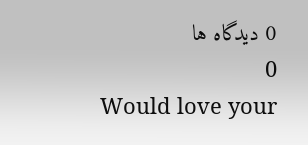0 دیدگاه ها
0
Would love your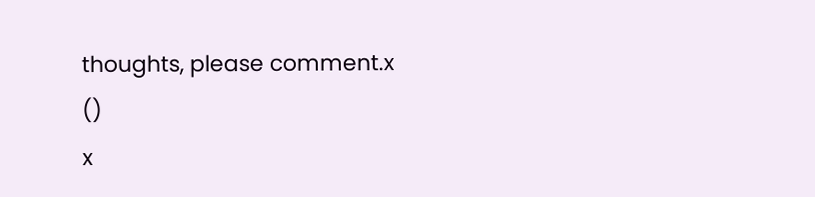thoughts, please comment.x
()
x